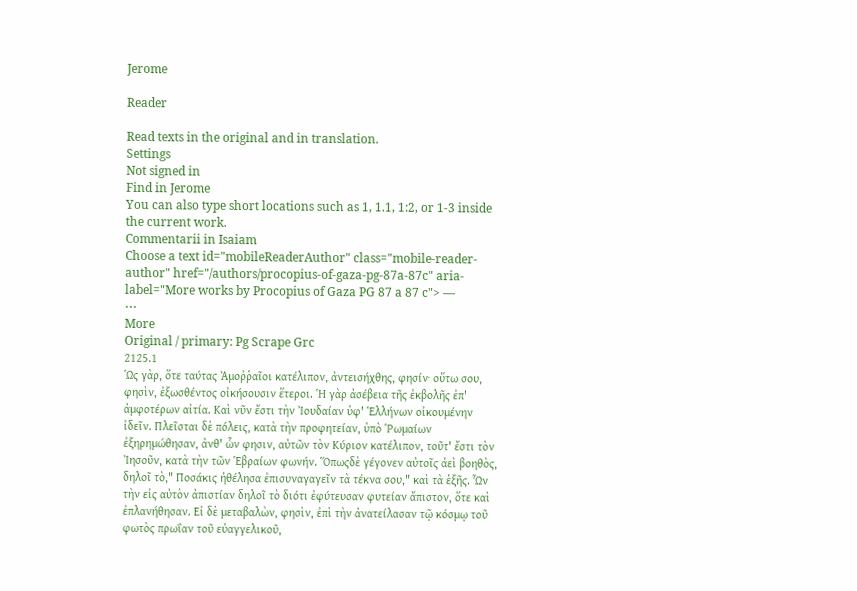Jerome

Reader

Read texts in the original and in translation.
Settings
Not signed in
Find in Jerome
You can also type short locations such as 1, 1.1, 1:2, or 1-3 inside the current work.
Commentarii in Isaiam
Choose a text id="mobileReaderAuthor" class="mobile-reader-author" href="/authors/procopius-of-gaza-pg-87a-87c" aria-label="More works by Procopius of Gaza PG 87 a 87 c"> —
⋯
More
Original / primary: Pg Scrape Grc
2125.1
Ὡς γὰρ, ὅτε ταύτας Ἀμοῤῥαῖοι κατέλιπον, ἀντεισήχθης, φησίν· οὕτω σου, φησὶν, ἐξωσθέντος οἰκήσουσιν ἕτεροι. Ἡ γὰρ ἀσέβεια τῆς ἐκβολῆς ἐπ' ἀμφοτέρων αἰτία. Καὶ νῦν ἔστι τὴν Ἰουδαίαν ὑφ' Ἑλλήνων οἰκουμένην ἰδεῖν. Πλεῖσται δὲ πόλεις, κατὰ τὴν προφητείαν, ὑπὸ Ῥωμαίων ἐξηρημώθησαν, ἀνθ' ὧν φησιν, αὐτῶν τὸν Κύριον κατέλιπον, τοῦτ' ἔστι τὸν Ἰησοῦν, κατὰ τὴν τῶν Ἑβραίων φωνήν. Ὅπωςδὲ γέγονεν αὐτοῖς ἀεὶ βοηθὸς, δηλοῖ τὸ," Ποσάκις ἠθέλησα ἐπισυναγαγεῖν τὰ τέκνα σου," καὶ τὰ ἑξῆς. Ὧν τὴν εἰς αὐτὸν ἀπιστίαν δηλοῖ τὸ διότι ἐφύτευσαν φυτείαν ἄπιστον, ὅτε καὶ ἐπλανήθησαν. Εἰ δὲ μεταβαλὼν, φησὶν, ἐπὶ τὴν ἀνατείλασαν τῷ κόσμῳ τοῦ φωτὸς πρωΐαν τοῦ εὐαγγελικοῦ,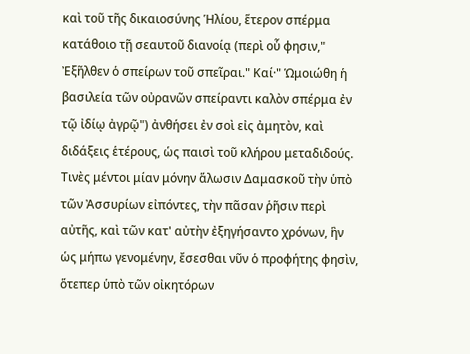καὶ τοῦ τῆς δικαιοσύνης Ἡλίου, ἕτερον σπέρμα κατάθοιο τῇ σεαυτοῦ διανοίᾳ (περὶ οὗ φησιν," Ἐξῆλθεν ὁ σπείρων τοῦ σπεῖραι." Καί·" Ὡμοιώθη ἡ βασιλεία τῶν οὐρανῶν σπείραντι καλὸν σπέρμα ἐν τῷ ἰδίῳ ἀγρῷ") ἀνθήσει ἐν σοὶ εἰς ἀμητὸν, καὶ διδάξεις ἑτέρους, ὡς παισὶ τοῦ κλήρου μεταδιδούς. Τινὲς μέντοι μίαν μόνην ἅλωσιν Δαμασκοῦ τὴν ὑπὸ τῶν Ἀσσυρίων εἰπόντες, τὴν πᾶσαν ῥῆσιν περὶ αὐτῆς, καὶ τῶν κατ' αὐτὴν ἐξηγήσαντο χρόνων, ἣν ὡς μήπω γενομένην, ἔσεσθαι νῦν ὁ προφήτης φησὶν, ὅτεπερ ὑπὸ τῶν οἰκητόρων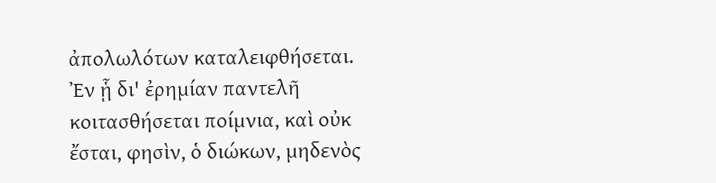ἀπολωλότων καταλειφθήσεται. Ἐν ᾗ δι' ἐρημίαν παντελῆ κοιτασθήσεται ποίμνια, καὶ οὐκ ἔσται, φησὶν, ὁ διώκων, μηδενὸς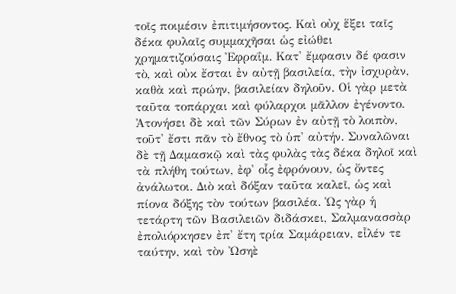τοῖς ποιμέσιν ἐπιτιμήσοντος. Καὶ οὐχ ἕξει ταῖς δέκα φυλαῖς συμμαχῆσαι ὡς εἰώθει χρηματιζούσαις Ἐφραΐμ. Κατ' ἔμφασιν δέ φασιν τὸ, καὶ οὐκ ἔσται ἐν αὐτῇ βασιλεία, τὴν ἰσχυρὰν, καθὰ καὶ πρώην, βασιλείαν δηλοῦν. Οἱ γὰρ μετὰ ταῦτα τοπάρχαι καὶ φύλαρχοι μᾶλλον ἐγένοντο. Ἀτονήσει δὲ καὶ τῶν Σύρων ἐν αὐτῇ τὸ λοιπὸν, τοῦτ' ἔστι πᾶν τὸ ἔθνος τὸ ὑπ' αὐτήν. Συναλῶναι δὲ τῇ Δαμασκῷ καὶ τὰς φυλὰς τὰς δέκα δηλοῖ καὶ τὰ πλήθη τούτων, ἐφ' οἷς ἐφρόνουν, ὡς ὄντες ἀνάλωτοι. Διὸ καὶ δόξαν ταῦτα καλεῖ, ὡς καὶ πίονα δόξης τὸν τούτων βασιλέα. Ὡς γὰρ ἡ τετάρτη τῶν Βασιλειῶν διδάσκει, Σαλμανασσὰρ ἐπολιόρκησεν ἐπ' ἔτη τρία Σαμάρειαν, εἷλέν τε ταύτην, καὶ τὸν Ὠσηὲ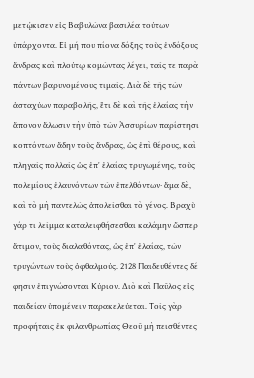μετῴκισεν εἰς Βαβυλῶνα βασιλέα τούτων ὑπάρχοντα. Εἰ μή που πίονα δόξης τοὺς ἐνδόξους ἄνδρας καὶ πλούτῳ κομῶντας λέγει, ταῖς τε παρὰ πάντων βαρυνομένους τιμαῖς. Διὰ δὲ τῆς τῶν ἀσταχύων παραβολῆς, ἔτι δὲ καὶ τῆς ἐλαίας τὴν ἄπονον ἅλωσιν τὴν ὑπὸ τῶν Ἀσσυρίων παρίστησι κοπτόντων ἄδην τοὺς ἄνδρας, ὡς ἐπὶ θέρους, καὶ πληγαῖς πολλαῖς ὡς ἐπ' ἐλαίας τρυγωμένης, τοὺς πολεμίους ἐλαυνόντων τῶν ἐπελθόντων· ἅμα δὲ, καὶ τὸ μὴ παντελῶς ἀπολεῖσθαι τὸ γένος. Βραχὺ γάρ τι λεῖμμα καταλειφθήσεσθαι καλάμην ὥσπερ ἄτιμον, τοὺς διαλαθόντας, ὡς ἐπ' ἐλαίας, τῶν τρυγώντων τοὺς ὀφθαλμούς. 2128 Παιδευθέντες δέ φησιν ἐπιγνώσονται Κύριον. Διὸ καὶ Παῦλος εἰς παιδείαν ὑπομένειν παρακελεύεται. Τοῖς γὰρ προφήταις ἐκ φιλανθρωπίας Θεοῦ μὴ πεισθέντες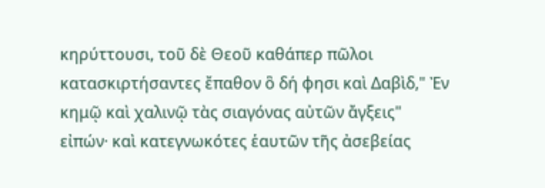κηρύττουσι, τοῦ δὲ Θεοῦ καθάπερ πῶλοι κατασκιρτήσαντες ἔπαθον ὃ δή φησι καὶ Δαβὶδ," Ἐν κημῷ καὶ χαλινῷ τὰς σιαγόνας αὐτῶν ἄγξεις" εἰπών· καὶ κατεγνωκότες ἑαυτῶν τῆς ἀσεβείας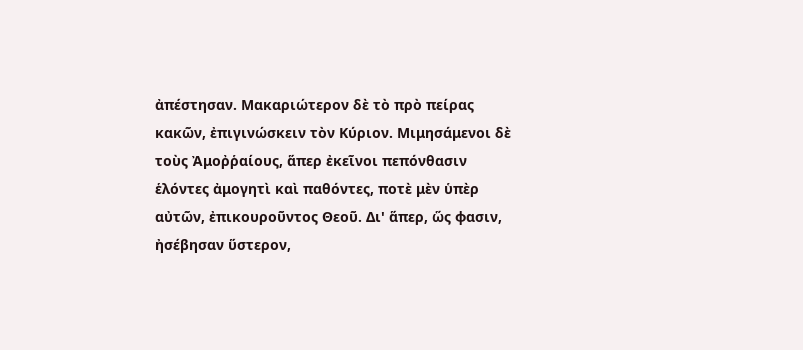ἀπέστησαν. Μακαριώτερον δὲ τὸ πρὸ πείρας κακῶν, ἐπιγινώσκειν τὸν Κύριον. Μιμησάμενοι δὲ τοὺς Ἀμοῤῥαίους, ἅπερ ἐκεῖνοι πεπόνθασιν ἑλόντες ἀμογητὶ καὶ παθόντες, ποτὲ μὲν ὑπὲρ αὐτῶν, ἐπικουροῦντος Θεοῦ. Δι' ἅπερ, ὥς φασιν, ἠσέβησαν ὕστερον,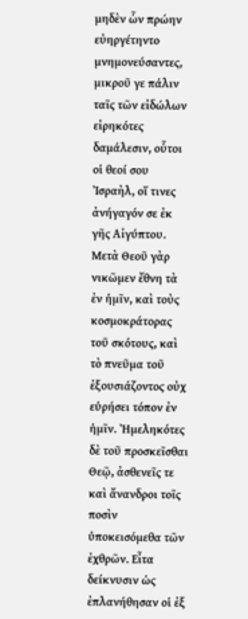μηδὲν ὧν πρώην εὐηργέτηντο μνημονεύσαντες, μικροῦ γε πάλιν ταῖς τῶν εἰδώλων εἰρηκότες δαμάλεσιν, οὗτοι οἱ θεοί σου Ἰσραὴλ, οἵ τινες ἀνήγαγόν σε ἐκ γῆς Αἰγύπτου. Μετὰ Θεοῦ γὰρ νικῶμεν ἔθνη τὰ ἐν ἡμῖν, καὶ τοὺς κοσμοκράτορας τοῦ σκότους, καὶ τὸ πνεῦμα τοῦ ἐξουσιάζοντος οὐχ εὑρήσει τόπον ἐν ἡμῖν. Ἠμεληκότες δὲ τοῦ προσκεῖσθαι Θεῷ, ἀσθενεῖς τε καὶ ἄνανδροι τοῖς ποσὶν ὑποκεισόμεθα τῶν ἐχθρῶν. Εἶτα δείκνυσιν ὡς ἐπλανήθησαν οἱ ἐξ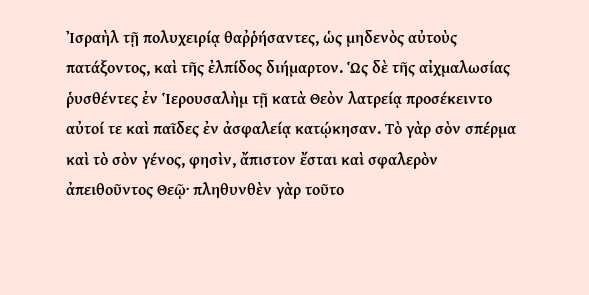Ἰσραὴλ τῇ πολυχειρίᾳ θαῤῥήσαντες, ὡς μηδενὸς αὐτοὺς πατάξοντος, καὶ τῆς ἐλπίδος διήμαρτον. Ὡς δὲ τῆς αἰχμαλωσίας ῥυσθέντες ἐν Ἱερουσαλὴμ τῇ κατὰ Θεὸν λατρείᾳ προσέκειντο αὐτοί τε καὶ παῖδες ἐν ἀσφαλείᾳ κατῴκησαν. Τὸ γὰρ σὸν σπέρμα καὶ τὸ σὸν γένος, φησὶν, ἄπιστον ἔσται καὶ σφαλερὸν ἀπειθοῦντος Θεῷ· πληθυνθὲν γὰρ τοῦτο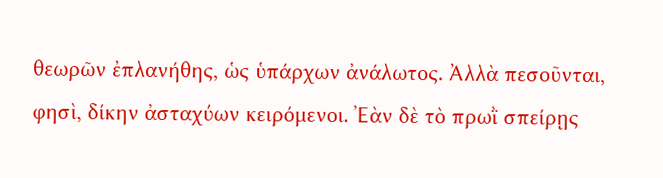θεωρῶν ἐπλανήθης, ὡς ὑπάρχων ἀνάλωτος. Ἀλλὰ πεσοῦνται, φησὶ, δίκην ἀσταχύων κειρόμενοι. Ἐὰν δὲ τὸ πρωῒ σπείρῃς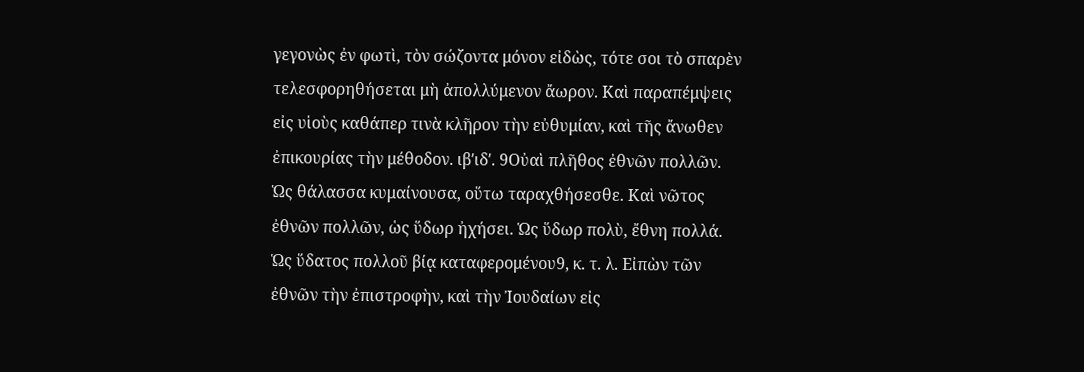γεγονὼς ἐν φωτὶ, τὸν σώζοντα μόνον εἰδὼς, τότε σοι τὸ σπαρὲν τελεσφορηθήσεται μὴ ἀπολλύμενον ἄωρον. Καὶ παραπέμψεις εἰς υἱοὺς καθάπερ τινὰ κλῆρον τὴν εὐθυμίαν, καὶ τῆς ἄνωθεν ἐπικουρίας τὴν μέθοδον. ιβʹιδʹ. 9Οὐαὶ πλῆθος ἐθνῶν πολλῶν. Ὡς θάλασσα κυμαίνουσα, οὕτω ταραχθήσεσθε. Καὶ νῶτος ἐθνῶν πολλῶν, ὡς ὕδωρ ἠχήσει. Ὡς ὕδωρ πολὺ, ἔθνη πολλά. Ὡς ὕδατος πολλοῦ βίᾳ καταφερομένου9, κ. τ. λ. Εἰπὼν τῶν ἐθνῶν τὴν ἐπιστροφὴν, καὶ τὴν Ἰουδαίων εἰς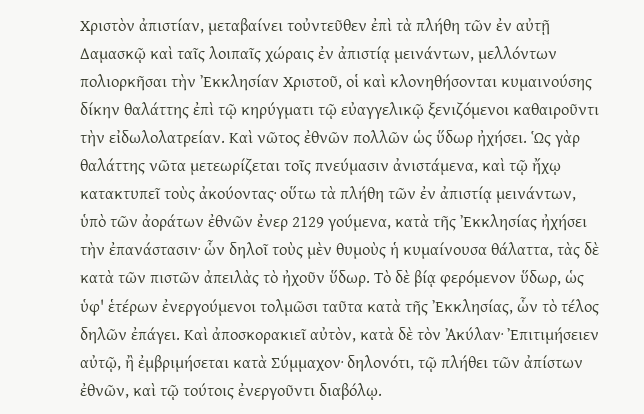Χριστὸν ἀπιστίαν, μεταβαίνει τοὐντεῦθεν ἐπὶ τὰ πλήθη τῶν ἐν αὐτῇ Δαμασκῷ καὶ ταῖς λοιπαῖς χώραις ἐν ἀπιστίᾳ μεινάντων, μελλόντων πολιορκῆσαι τὴν Ἐκκλησίαν Χριστοῦ, οἱ καὶ κλονηθήσονται κυμαινούσης δίκην θαλάττης ἐπὶ τῷ κηρύγματι τῷ εὐαγγελικῷ ξενιζόμενοι καθαιροῦντι τὴν εἰδωλολατρείαν. Καὶ νῶτος ἐθνῶν πολλῶν ὡς ὕδωρ ἠχήσει. Ὡς γὰρ θαλάττης νῶτα μετεωρίζεται τοῖς πνεύμασιν ἀνιστάμενα, καὶ τῷ ἤχῳ κατακτυπεῖ τοὺς ἀκούοντας· οὕτω τὰ πλήθη τῶν ἐν ἀπιστίᾳ μεινάντων, ὑπὸ τῶν ἀοράτων ἐθνῶν ἐνερ 2129 γούμενα, κατὰ τῆς Ἐκκλησίας ἠχήσει τὴν ἐπανάστασιν· ὧν δηλοῖ τοὺς μὲν θυμοὺς ἡ κυμαίνουσα θάλαττα, τὰς δὲ κατὰ τῶν πιστῶν ἀπειλὰς τὸ ἠχοῦν ὕδωρ. Τὸ δὲ βίᾳ φερόμενον ὕδωρ, ὡς ὑφ' ἑτέρων ἐνεργούμενοι τολμῶσι ταῦτα κατὰ τῆς Ἐκκλησίας, ὧν τὸ τέλος δηλῶν ἐπάγει. Καὶ ἀποσκορακιεῖ αὐτὸν, κατὰ δὲ τὸν Ἀκύλαν· Ἐπιτιμήσειεν αὐτῷ, ἢ ἐμβριμήσεται κατὰ Σύμμαχον· δηλονότι, τῷ πλήθει τῶν ἀπίστων ἐθνῶν, καὶ τῷ τούτοις ἐνεργοῦντι διαβόλῳ.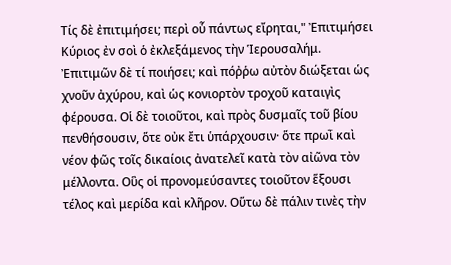Τίς δὲ ἐπιτιμήσει; περὶ οὗ πάντως εἴρηται," Ἐπιτιμήσει Κύριος ἐν σοὶ ὁ ἐκλεξάμενος τὴν Ἱερουσαλήμ. Ἐπιτιμῶν δὲ τί ποιήσει; καὶ πόῤῥω αὐτὸν διώξεται ὡς χνοῦν ἀχύρου, καὶ ὡς κονιορτὸν τροχοῦ καταιγὶς φέρουσα. Οἱ δὲ τοιοῦτοι, καὶ πρὸς δυσμαῖς τοῦ βίου πενθήσουσιν, ὅτε οὐκ ἔτι ὑπάρχουσιν· ὅτε πρωῒ καὶ νέον φῶς τοῖς δικαίοις ἀνατελεῖ κατὰ τὸν αἰῶνα τὸν μέλλοντα. Οὓς οἱ προνομεύσαντες τοιοῦτον ἕξουσι τέλος καὶ μερίδα καὶ κλῆρον. Οὕτω δὲ πάλιν τινὲς τὴν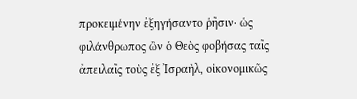προκειμένην ἐξηγήσαντο ῥῆσιν· ὡς φιλάνθρωπος ὢν ὁ Θεὸς φοβήσας ταῖς ἀπειλαῖς τοὺς ἐξ Ἰσραὴλ, οἰκονομικῶς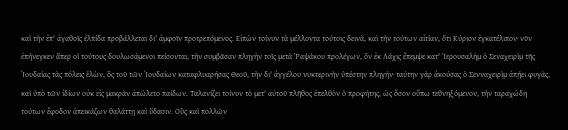καὶ τὴν ἐπ' ἀγαθοῖς ἐλπίδα προβάλλεται δι' ἀμφοῖν προτρεπόμενος. Εἰπὼν τοίνυν τὰ μέλλοντα τούτοις δεινὰ, καὶ τὴν τούτων αἰτίαν, ὅτι Κύριον ἐγκατέλιπον· νῦν ἐπήνεγκεν ἅπερ οἱ τούτους δουλωσάμενοι πείσονται, τὴν συμβᾶσαν πληγὴν τοῖς μετὰ Ῥαψάκου προλέγων, ὃν ἐκ Λάχις ἔπεμψε κατ' Ἱερουσαλὴμ ὁ Σεναχειρὶμ τῆς Ἰουδαίας τὰς πόλεις ἑλὼν, ὃς τοῦ τῶν Ἰουδαίων καταφλυαρήσας Θεοῦ, τὴν δι' ἀγγέλου νυκτερινὴν ὑπέστην πληγήν· ταύτην γὰρ ἀκούσας ὁ Σενναχειρὶμ ἀπῄει φυγὰς, καὶ ὑπὸ τῶν ἰδίων οὐκ εἰς μακρὰν ἀπώλετο παίδων. Ταλανίζει τοίνυν τὸ μετ' αὐτοῦ πλῆθος ἐπελθὸν ὁ προφήτης, ὡς ὄσον οὔπω τεθνηξόμενον, τὴν ταραχώδη τούτων ἔφοδον ἀπεικάζων θαλάττῃ καὶ ὕδασιν. Οὓς καὶ πολλῶν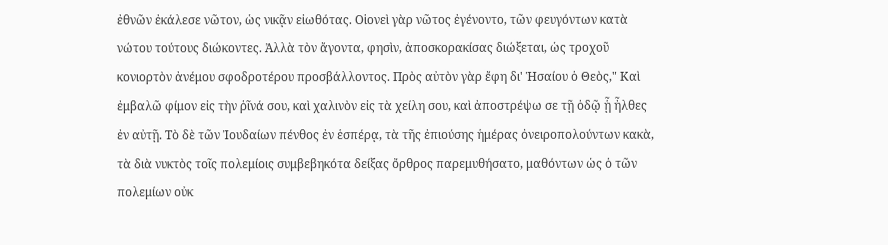ἐθνῶν ἐκάλεσε νῶτον, ὡς νικᾷν εἰωθότας. Οἱονεὶ γὰρ νῶτος ἐγένοντο, τῶν φευγόντων κατὰ νώτου τούτους διώκοντες. Ἀλλὰ τὸν ἄγοντα, φησὶν, ἀποσκορακίσας διώξεται, ὡς τροχοῦ κονιορτὸν ἀνέμου σφοδροτέρου προσβάλλοντος. Πρὸς αὐτὸν γὰρ ἔφη δι' Ἡσαίου ὁ Θεὸς," Καὶ ἐμβαλῶ φίμον εἰς τὴν ῥῖνά σου, καὶ χαλινὸν εἰς τὰ χείλη σου, καὶ ἀποστρέψω σε τῇ ὁδῷ ᾗ ἦλθες ἐν αὐτῇ. Τὸ δὲ τῶν Ἰουδαίων πένθος ἐν ἑσπέρᾳ, τὰ τῆς ἐπιούσης ἡμέρας ὀνειροπολούντων κακὰ, τὰ διὰ νυκτὸς τοῖς πολεμίοις συμβεβηκότα δείξας ὄρθρος παρεμυθήσατο, μαθόντων ὡς ὁ τῶν πολεμίων οὐκ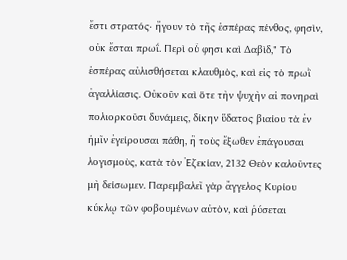ἔστι στρατός· ἤγουν τὸ τῆς ἑσπέρας πένθος, φησὶν, οὐκ ἔσται πρωΐ. Περὶ οὗ φησι καὶ Δαβὶδ," Τὸ ἑσπέρας αὐλισθήσεται κλαυθμὸς, καὶ εἰς τὸ πρωῒ ἀγαλλίασις. Οὐκοῦν καὶ ὅτε τὴν ψυχὴν αἱ πονηραὶ πολιορκοῦσι δυνάμεις, δίκην ὕδατος βιαίου τὰ ἐν ἡμῖν ἐγείρουσαι πάθη, ἢ τοὺς ἔξωθεν ἐπάγουσαι λογισμοὺς, κατὰ τὸν Ἐζεκίαν, 2132 Θεὸν καλοῦντες μὴ δείσωμεν. Παρεμβαλεῖ γὰρ ἄγγελος Κυρίου κύκλῳ τῶν φοβουμένων αὐτὸν, καὶ ῥύσεται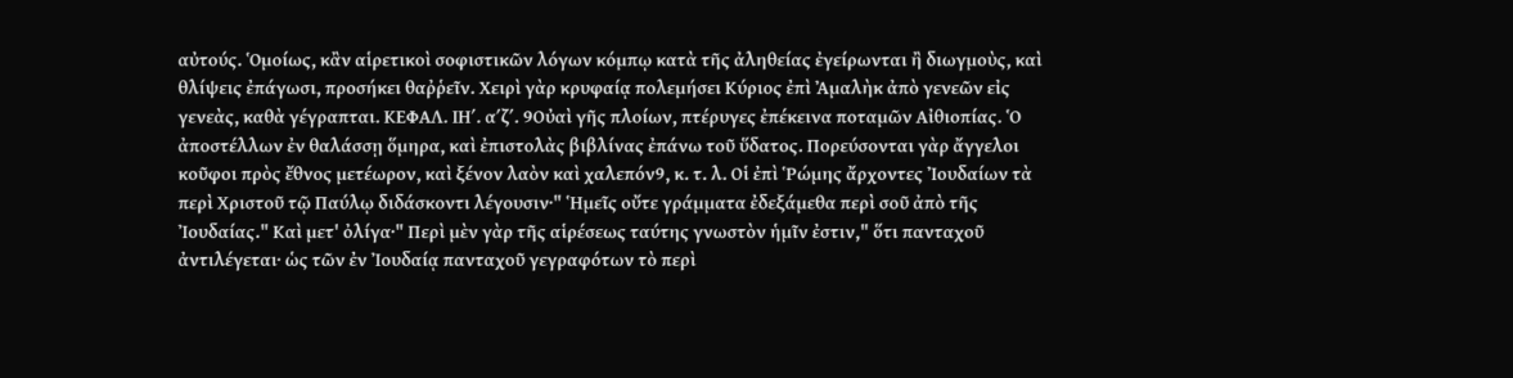αὐτούς. Ὁμοίως, κἂν αἱρετικοὶ σοφιστικῶν λόγων κόμπῳ κατὰ τῆς ἀληθείας ἐγείρωνται ἢ διωγμοὺς, καὶ θλίψεις ἐπάγωσι, προσήκει θαῤῥεῖν. Χειρὶ γὰρ κρυφαίᾳ πολεμήσει Κύριος ἐπὶ Ἀμαλὴκ ἀπὸ γενεῶν εἰς γενεὰς, καθὰ γέγραπται. ΚΕΦΑΛ. ΙΗʹ. αʹζʹ. 9Οὐαὶ γῆς πλοίων, πτέρυγες ἐπέκεινα ποταμῶν Αἰθιοπίας. Ὁ ἀποστέλλων ἐν θαλάσσῃ ὅμηρα, καὶ ἐπιστολὰς βιβλίνας ἐπάνω τοῦ ὕδατος. Πορεύσονται γὰρ ἄγγελοι κοῦφοι πρὸς ἔθνος μετέωρον, καὶ ξένον λαὸν καὶ χαλεπόν9, κ. τ. λ. Οἱ ἐπὶ Ῥώμης ἄρχοντες Ἰουδαίων τὰ περὶ Χριστοῦ τῷ Παύλῳ διδάσκοντι λέγουσιν·" Ἡμεῖς οὔτε γράμματα ἐδεξάμεθα περὶ σοῦ ἀπὸ τῆς Ἰουδαίας." Καὶ μετ' ὀλίγα·" Περὶ μὲν γὰρ τῆς αἱρέσεως ταύτης γνωστὸν ἡμῖν ἐστιν," ὅτι πανταχοῦ ἀντιλέγεται· ὡς τῶν ἐν Ἰουδαίᾳ πανταχοῦ γεγραφότων τὸ περὶ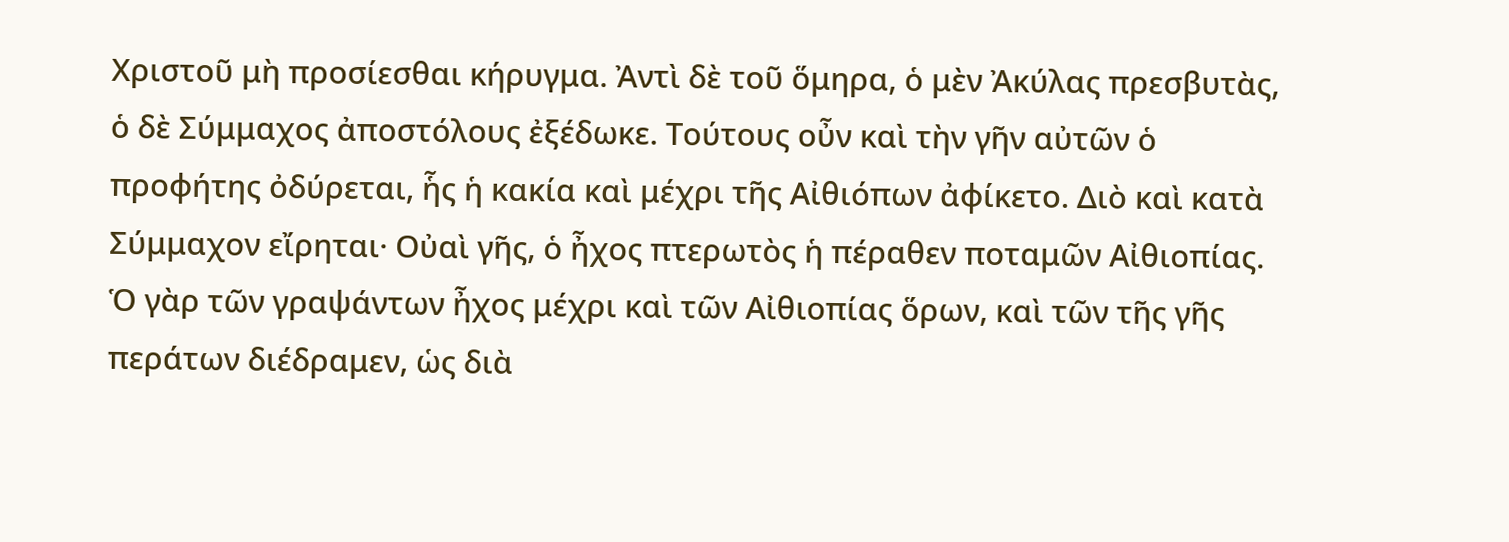Χριστοῦ μὴ προσίεσθαι κήρυγμα. Ἀντὶ δὲ τοῦ ὅμηρα, ὁ μὲν Ἀκύλας πρεσβυτὰς, ὁ δὲ Σύμμαχος ἀποστόλους ἐξέδωκε. Τούτους οὖν καὶ τὴν γῆν αὐτῶν ὁ προφήτης ὀδύρεται, ἧς ἡ κακία καὶ μέχρι τῆς Αἰθιόπων ἀφίκετο. Διὸ καὶ κατὰ Σύμμαχον εἴρηται· Οὐαὶ γῆς, ὁ ἦχος πτερωτὸς ἡ πέραθεν ποταμῶν Αἰθιοπίας. Ὁ γὰρ τῶν γραψάντων ἦχος μέχρι καὶ τῶν Αἰθιοπίας ὅρων, καὶ τῶν τῆς γῆς περάτων διέδραμεν, ὡς διὰ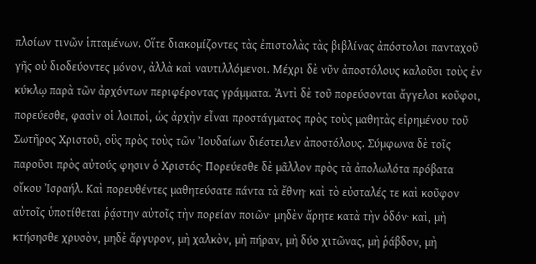πλοίων τινῶν ἱπταμένων. Οἵτε διακομίζοντες τὰς ἐπιστολὰς τὰς βιβλίνας ἀπόστολοι πανταχοῦ γῆς οὐ διοδεύοντες μόνον, ἀλλὰ καὶ ναυτιλλόμενοι. Μέχρι δὲ νῦν ἀποστόλους καλοῦσι τοὺς ἐν κύκλῳ παρὰ τῶν ἀρχόντων περιφέροντας γράμματα. Ἀντὶ δὲ τοῦ πορεύσονται ἄγγελοι κοῦφοι, πορεύεσθε, φασὶν οἱ λοιποὶ, ὡς ἀρχὴν εἶναι προστάγματος πρὸς τοὺς μαθητὰς εἰρημένου τοῦ Σωτῆρος Χριστοῦ, οὓς πρὸς τοὺς τῶν Ἰουδαίων διέστειλεν ἀποστόλους. Σύμφωνα δὲ τοῖς παροῦσι πρὸς αὐτούς φησιν ὁ Χριστός· Πορεύεσθε δὲ μᾶλλον πρὸς τὰ ἀπολωλότα πρόβατα οἴκου Ἰσραήλ. Καὶ πορευθέντες μαθητεύσατε πάντα τὰ ἔθνη· καὶ τὸ εὐσταλές τε καὶ κοῦφον αὐτοῖς ὑποτίθεται ῥᾴστην αὐτοῖς τὴν πορείαν ποιῶν· μηδὲν ἄρητε κατὰ τὴν ὁδόν· καὶ, μὴ κτήσησθε χρυσὸν, μηδὲ ἄργυρον, μὴ χαλκὸν, μὴ πήραν, μὴ δύο χιτῶνας, μὴ ῥάβδον, μὴ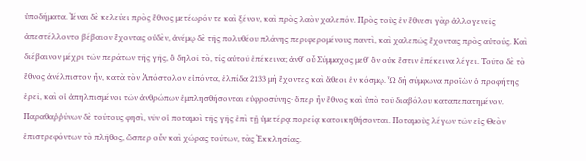ὑποδήματα. Ἰέναι δὲ κελεύει πρὸς ἔθνος μετέωρόν τε καὶ ξένον, καὶ πρὸς λαὸν χαλεπόν. Πρὸς τοὺς ἐν ἔθνεσι γὰρ ἀλλογενεῖς ἀπεστέλλοντο βέβαιον ἔχοντας οὐδὲν, ἀνέμῳ δὲ τῆς πολυθέου πλάνης περιφερομένους παντὶ, καὶ χαλεπῶς ἔχοντας πρὸς αὐτούς. Καὶ διέβαινον μέχρι τῶν περάτων τῆς γῆς, ὃ δηλοῖ τὸ, τίς αὐτοῦ ἐπέκεινα; ἀνθ' οὗ Σύμμαχος μεθ' ὃν οὐκ ἔστιν ἐπέκεινα λέγει. Τοῦτο δὲ τὸ ἔθνος ἀνέλπιστον ἦν, κατὰ τὸν Ἀπόστολον εἰπόντα, ἐλπίδα 2133 μὴ ἔχοντες καὶ ἄθεοι ἐν κόσμῳ. Ὧ δὴ σύμφωνα προϊὼν ὁ προφήτης ἐρεῖ, καὶ οἱ ἀπηλπισμένοι τῶν ἀνθρώπων ἐμπλησθήσονται εὐφροσύνης· ὅπερ ἦν ἔθνος καὶ ὑπὸ τοῦ διαβόλου καταπεπατημένον. Παραθαῤῥύνων δὲ τούτους φησὶ, νῦν οἱ ποταμοὶ τῆς γῆς ἐπὶ τῇ ὑμετέρᾳ πορείᾳ κατοικηθήσονται. Ποταμοὺς λέγων τῶν εἰς Θεὸν ἐπιστρεφόντων τὸ πλῆθος, ὥσπερ οὖν καὶ χώρας τούτων, τὰς Ἐκκλησίας.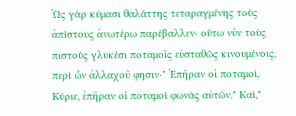Ὡς γὰρ κύμασι θαλάττης τεταραγμένης τοὺς ἀπίστους ἀνωτέρω παρέβαλλεν· οὕτω νῦν τοὺς πιστοὺς γλυκέσι ποταμοῖς εὐσταθῶς κινουμένοις, περὶ ὧν ἀλλαχοῦ φησιν·" Ἐπῆραν οἱ ποταμοὶ, Κύριε, ἐπῆραν οἱ ποταμοὶ φωνὰς αὐτῶν." Καὶ,"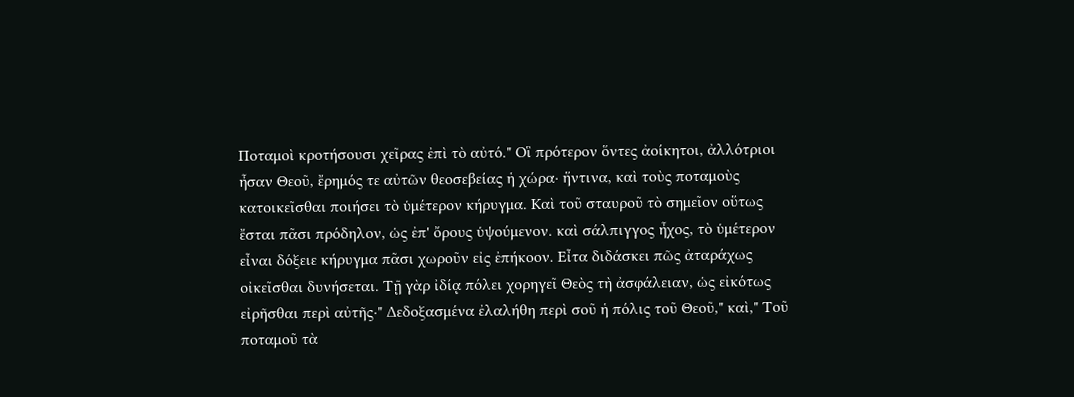Ποταμοὶ κροτήσουσι χεῖρας ἐπὶ τὸ αὐτό." Οἳ πρότερον ὅντες ἀοίκητοι, ἀλλότριοι ἦσαν Θεοῦ, ἔρημός τε αὐτῶν θεοσεβείας ἡ χώρα· ἥντινα, καὶ τοὺς ποταμοὺς κατοικεῖσθαι ποιήσει τὸ ὑμέτερον κήρυγμα. Καὶ τοῦ σταυροῦ τὸ σημεῖον οὕτως ἔσται πᾶσι πρόδηλον, ὡς ἐπ' ὄρους ὑψούμενον. καὶ σάλπιγγος ἦχος, τὸ ὑμέτερον εἶναι δόξειε κήρυγμα πᾶσι χωροῦν εἰς ἐπήκοον. Εἶτα διδάσκει πῶς ἀταράχως οἰκεῖσθαι δυνήσεται. Τῇ γὰρ ἰδίᾳ πόλει χορηγεῖ Θεὸς τὴ ἀσφάλειαν, ὡς εἰκότως εἰρῆσθαι περὶ αὐτῆς·" Δεδοξασμένα ἐλαλήθη περὶ σοῦ ἡ πόλις τοῦ Θεοῦ," καὶ," Τοῦ ποταμοῦ τὰ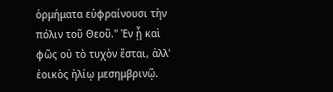ὁρμήματα εὐφραίνουσι τὴν πόλιν τοῦ Θεοῦ." Ἐν ᾗ καὶ φῶς οὐ τὸ τυχὸν ἔσται, ἀλλ' ἐοικὸς ἡλίῳ μεσημβρινῷ.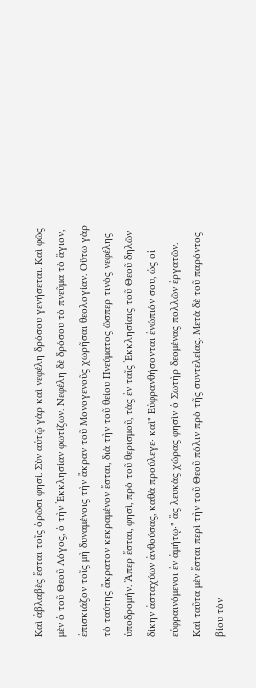Καὶ ἀβλαβὲς ἔσται τοῖς ὁρῶσι φησί. Σὺν αὐτῷ γὰρ καὶ νεφέλη δρόσου γενήσεται. Καὶ φῶς μὲν ὁ τοῦ Θεοῦ Λόγος, ὁ τὴν Ἐκκλησίαν φωτίζων. Νεφέλη δὲ δρόσου τὸ πνεῦμα τὸ ἅγιον, ἐπισκιάζον τοῖς μὴ δυναμένοις τὴν ἄκραν τοῦ Μονογενοῦς χωρῆσαι θεολογίαν. Οὕτω γὰρ τὸ ταύτης ἄκρατον κεκραμένον ἔσται, διὰ τὴν τοῦ θείου Πνεύματος ὥσπερ τινὸς νεφέλης ὑποδρομήν. Ἅπερ ἔσται, φησὶ, πρὸ τοῦ θερισμοῦ, τὰς ἐν ταῖς Ἐκκλησίαις τοῦ Θεοῦ δηλῶν δίκην ἀσταχύων ἀνθούσας, καθὰ προύλεγε· καὶ" Εὐφρανθήσονται ἐνώπιόν σου, ὡς οἱ εὐφραινόμενοι ἐν ἀμήτῳ·" ἃς λευκὰς χώρας φησὶν ὁ Σωτὴρ δεομένας πολλῶν ἐργατῶν. Καὶ ταῦτα μὲν ἔσται περὶ τὴν τοῦ Θεοῦ πόλιν πρὸ τῆς συντελείας. Μετὰ δὲ τοῦ παρόντος βίου τὸν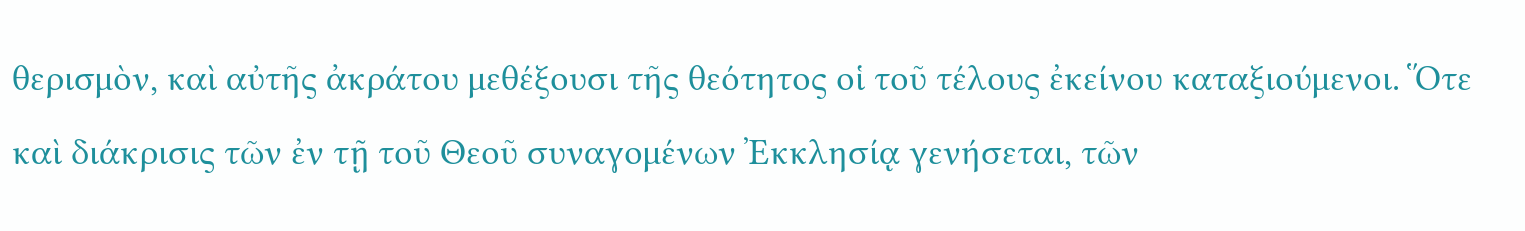θερισμὸν, καὶ αὐτῆς ἀκράτου μεθέξουσι τῆς θεότητος οἱ τοῦ τέλους ἐκείνου καταξιούμενοι. Ὅτε καὶ διάκρισις τῶν ἐν τῇ τοῦ Θεοῦ συναγομένων Ἐκκλησίᾳ γενήσεται, τῶν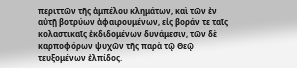περιττῶν τῆς ἀμπέλου κλημάτων, καὶ τῶν ἐν αὐτῇ βοτρύων ἀφαιρουμένων, εἰς βοράν τε ταῖς κολαστικαῖς ἐκδιδομένων δυνάμεσιν, τῶν δὲ καρποφόρων ψυχῶν τῆς παρὰ τῷ Θεῷ τευξομένων ἐλπίδος.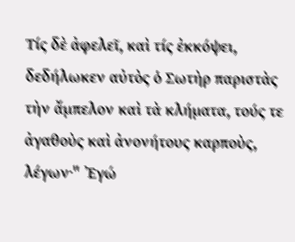Τίς δὲ ἀφελεῖ, καὶ τίς ἐκκόψει, δεδήλωκεν αὐτὸς ὁ Σωτὴρ παριστὰς τὴν ἄμπελον καὶ τὰ κλήματα, τούς τε ἀγαθοὺς καὶ ἀνονήτους καρποὺς, λέγων·" Ἐγώ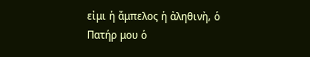εἰμι ἡ ἄμπελος ἡ ἀληθινὴ, ὁ Πατήρ μου ὁ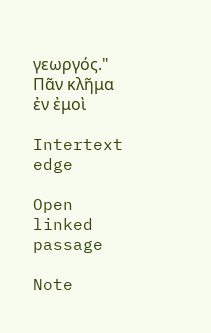γεωργός." Πᾶν κλῆμα ἐν ἐμοὶ

Intertext edge

Open linked passage

Note